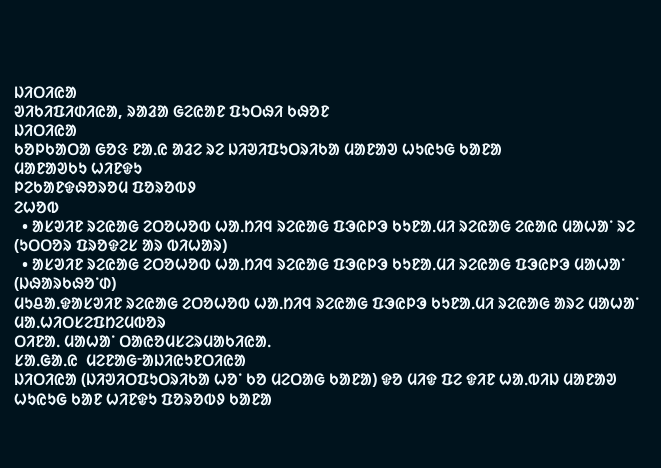ᱡᱤᱛᱤᱭᱟ
ᱣᱤᱠᱤᱯᱤᱰᱤᱭᱟ, ᱨᱟᱲᱟ ᱜᱮᱭᱟᱱ ᱯᱩᱛᱷᱤ ᱠᱷᱚᱱ
ᱡᱤᱛᱤᱭᱟ
ᱠᱚᱞᱠᱟᱛᱟ ᱜᱚᱝ ᱱᱟᱹᱭ ᱟᱲᱮ ᱨᱮ ᱡᱤᱣᱤᱯᱩᱛᱨᱤᱠᱟ ᱢᱟᱱᱟᱣ ᱦᱩᱭᱩᱜ ᱠᱟᱱᱟ
ᱢᱟᱱᱟᱣᱠᱩ ᱦᱤᱱᱫᱩ
ᱞᱮᱠᱟᱱᱫᱷᱚᱨᱚᱢ ᱯᱚᱨᱚᱵᱽ
ᱮᱦᱚᱵ
  • ᱟᱥᱣᱤᱱ ᱨᱮᱭᱟᱜ ᱮᱛᱚᱦᱚᱵ ᱦᱟᱹᱴᱤᱧ ᱨᱮᱭᱟᱜ ᱯᱳᱭᱞᱳ ᱠᱩᱱᱟᱹᱢᱤ ᱨᱮᱭᱟᱜ ᱮᱭᱟᱭ ᱢᱟᱦᱟᱸ ᱨᱮ (ᱩᱛᱛᱚᱨ ᱯᱨᱚᱫᱮᱥ ᱟᱨ ᱵᱤᱦᱟᱨ)
  • ᱟᱥᱣᱤᱱ ᱨᱮᱭᱟᱜ ᱮᱛᱚᱦᱚᱵ ᱦᱟᱹᱴᱤᱧ ᱨᱮᱭᱟᱜ ᱯᱳᱭᱞᱳ ᱠᱩᱱᱟᱹᱢᱤ ᱨᱮᱭᱟᱜ ᱯᱳᱭᱞᱳ ᱢᱟᱦᱟᱸ (ᱡᱷᱟᱨᱠᱷᱚᱸᱰ)
ᱢᱩᱪᱟᱹᱫᱟᱥᱣᱤᱱ ᱨᱮᱭᱟᱜ ᱮᱛᱚᱦᱚᱵ ᱦᱟᱹᱴᱤᱧ ᱨᱮᱭᱟᱜ ᱯᱳᱭᱞᱳ ᱠᱩᱱᱟᱹᱢᱤ ᱨᱮᱭᱟᱜ ᱟᱨᱮ ᱢᱟᱦᱟᱸ
ᱢᱟᱹᱦᱤᱛᱥᱮᱯᱴᱮᱢᱵᱚᱨ
ᱛᱤᱱᱟᱹ ᱢᱟᱦᱟᱸ ᱛᱟᱭᱚᱢᱥᱮᱨᱢᱟᱠᱤᱭᱟᱹ
ᱥᱟᱹᱜᱟᱹᱭ  ᱢᱮᱱᱟᱜᱼᱟᱡᱤᱭᱩᱱᱛᱤᱭᱟ
ᱡᱤᱛᱤᱭᱟ (ᱡᱤᱣᱤᱛᱯᱩᱛᱨᱤᱠᱟ ᱦᱚᱸ ᱠᱚ ᱢᱮᱛᱟᱜ ᱠᱟᱱᱟ) ᱫᱚ ᱢᱤᱫ ᱯᱮ ᱫᱤᱱ ᱦᱟᱹᱵᱤᱡ ᱢᱟᱱᱟᱣ ᱦᱩᱭᱩᱜ ᱠᱟᱱ ᱦᱤᱱᱫᱩ ᱯᱚᱨᱚᱵᱽ ᱠᱟᱱᱟ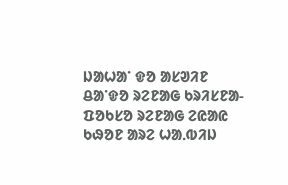ᱡᱟᱦᱟᱸ ᱫᱚ ᱟᱥᱣᱤᱱ ᱪᱟᱸᱫᱚ ᱨᱮᱱᱟᱜ ᱠᱨᱤᱥᱱᱟ-ᱯᱚᱠᱥᱚ ᱨᱮᱱᱟᱜ ᱮᱭᱟᱭ ᱠᱷᱚᱱ ᱟᱨᱮ ᱦᱟᱹᱵᱤᱡ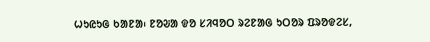ᱦᱩᱭᱩᱜ ᱠᱟᱱᱟ᱾ ᱱᱚᱶᱟ ᱫᱚ ᱥᱤᱧᱚᱛ ᱨᱮᱱᱟᱜ ᱩᱛᱚᱨ ᱯᱨᱚᱫᱮᱥ,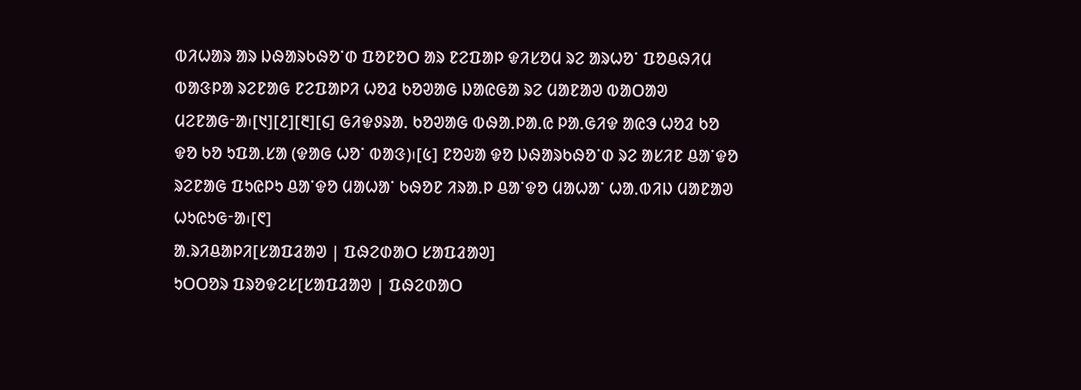ᱵᱤᱦᱟᱨ ᱟᱨ ᱡᱷᱟᱨᱠᱷᱚᱸᱰ ᱯᱚᱱᱚᱛ ᱟᱨ ᱱᱮᱯᱟᱞ ᱫᱤᱥᱚᱢ ᱨᱮ ᱟᱨᱦᱚᱸ ᱯᱚᱪᱷᱤᱢ ᱵᱟᱝᱞᱟ ᱨᱮᱱᱟᱜ ᱱᱮᱯᱟᱞᱤ ᱦᱚᱲ ᱠᱚᱣᱟᱜ ᱡᱟᱭᱜᱟ ᱨᱮ ᱢᱟᱱᱟᱣ ᱵᱟᱛᱟᱣ ᱢᱮᱱᱟᱜᱼᱟ᱾[᱑][᱒][᱓][᱔] ᱜᱤᱫᱽᱨᱟᱹ ᱠᱚᱣᱟᱜ ᱵᱷᱟᱹᱞᱟᱹᱭ ᱞᱟᱹᱜᱤᱫ ᱟᱭᱳ ᱦᱚᱲ ᱠᱚ ᱫᱚ ᱠᱚ ᱩᱯᱟᱹᱥᱟ (ᱫᱟᱜ ᱦᱚᱸ ᱵᱟᱝ)᱾[᱕] ᱱᱚᱶᱟ ᱫᱚ ᱡᱷᱟᱨᱠᱷᱚᱸᱰ ᱨᱮ ᱟᱥᱤᱱ ᱪᱟᱸᱫᱚ ᱨᱮᱱᱟᱜ ᱯᱩᱭᱞᱩ ᱪᱟᱸᱫᱚ ᱢᱟᱦᱟᱸ ᱠᱷᱚᱱ ᱤᱨᱟᱹᱞ ᱪᱟᱸᱫᱚ ᱢᱟᱦᱟᱸ ᱦᱟᱹᱵᱤᱡ ᱢᱟᱱᱟᱣ ᱦᱩᱭᱩᱜᱼᱟ᱾[᱖]
ᱟᱹᱨᱤᱪᱟᱞᱤ[ᱥᱟᱯᱲᱟᱣ | ᱯᱷᱮᱰᱟᱛ ᱥᱟᱯᱲᱟᱣ]
ᱩᱛᱛᱚᱨ ᱯᱨᱚᱫᱮᱥ[ᱥᱟᱯᱲᱟᱣ | ᱯᱷᱮᱰᱟᱛ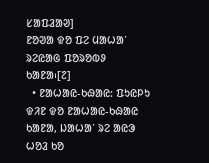ᱥᱟᱯᱲᱟᱣ]
ᱱᱚᱣᱟ ᱫᱚ ᱯᱮ ᱢᱟᱦᱟᱸ ᱨᱮᱭᱟᱜ ᱯᱚᱨᱚᱵᱽ ᱠᱟᱱᱟ᱾[᱗]
  • ᱱᱟᱦᱟᱭ-ᱠᱷᱟᱭ: ᱯᱩᱭᱞᱩ ᱫᱤᱱ ᱫᱚ ᱱᱟᱦᱟᱭ-ᱠᱷᱟᱭ ᱠᱟᱱᱟ, ᱡᱟᱦᱟᱸ ᱨᱮ ᱟᱭᱳ ᱦᱚᱲ ᱠᱚ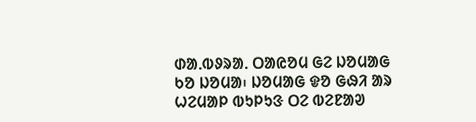ᱰᱟᱹᱵᱽᱨᱟᱹ ᱛᱟᱭᱚᱢ ᱜᱮ ᱡᱚᱢᱟᱜ ᱠᱚ ᱡᱚᱢᱟ᱾ ᱡᱚᱢᱟᱜ ᱫᱚ ᱜᱷᱤ ᱟᱨ ᱦᱮᱢᱟᱞ ᱵᱩᱞᱩᱝ ᱛᱮ ᱵᱮᱱᱟᱣ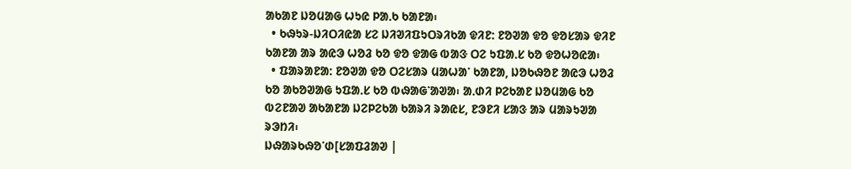ᱟᱠᱟᱱ ᱡᱚᱢᱟᱜ ᱦᱩᱭ ᱞᱟᱹᱠ ᱠᱟᱱᱟ᱾
  • ᱠᱷᱩᱨ-ᱡᱤᱛᱤᱭᱟ ᱥᱮ ᱡᱤᱣᱤᱯᱩᱛᱨᱤᱠᱟ ᱫᱤᱱ: ᱱᱚᱣᱟ ᱫᱚ ᱫᱚᱥᱟᱨ ᱫᱤᱱ ᱠᱟᱱᱟ ᱟᱨ ᱟᱭᱳ ᱦᱚᱲ ᱠᱚ ᱫᱚ ᱫᱟᱜ ᱵᱟᱝ ᱛᱮ ᱩᱯᱟᱹᱥ ᱠᱚ ᱫᱚᱦᱚᱭᱟ᱾
  • ᱯᱟᱨᱟᱱᱟ: ᱱᱚᱣᱟ ᱫᱚ ᱛᱮᱥᱟᱨ ᱢᱟᱦᱟᱸ ᱠᱟᱱᱟ, ᱡᱚᱠᱷᱚᱱ ᱟᱭᱳ ᱦᱚᱲ ᱠᱚ ᱟᱠᱚᱣᱟᱜ ᱩᱯᱟᱹᱥ ᱠᱚ ᱵᱷᱟᱜᱸᱟᱣᱟ᱾ ᱟᱹᱰᱤ ᱞᱮᱠᱟᱱ ᱡᱚᱢᱟᱜ ᱠᱚ ᱵᱮᱱᱟᱣ ᱟᱠᱟᱱᱟ ᱡᱮᱞᱮᱠᱟ ᱠᱟᱨᱤ ᱨᱟᱭᱥ, ᱱᱳᱱᱤ ᱥᱟᱝ ᱟᱨ ᱢᱟᱨᱩᱣᱟ ᱨᱳᱴᱤ᱾
ᱡᱷᱟᱨᱠᱷᱚᱸᱰ[ᱥᱟᱯᱲᱟᱣ |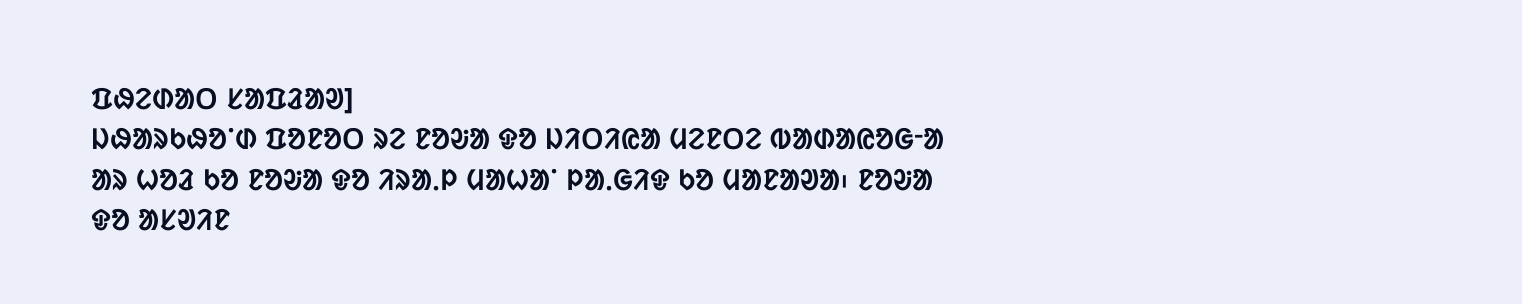ᱯᱷᱮᱰᱟᱛ ᱥᱟᱯᱲᱟᱣ]
ᱡᱷᱟᱨᱠᱷᱚᱸᱰ ᱯᱚᱱᱚᱛ ᱨᱮ ᱱᱚᱶᱟ ᱫᱚ ᱡᱤᱛᱤᱭᱟ ᱢᱮᱱᱛᱮ ᱵᱟᱰᱟᱭᱚᱜᱼᱟ ᱟᱨ ᱦᱚᱲ ᱠᱚ ᱱᱚᱶᱟ ᱫᱚ ᱤᱨᱟᱹᱞ ᱢᱟᱦᱟᱸ ᱞᱟᱹᱜᱤᱫ ᱠᱚ ᱢᱟᱱᱟᱣᱟ᱾ ᱱᱚᱶᱟ ᱫᱚ ᱟᱥᱣᱤᱱ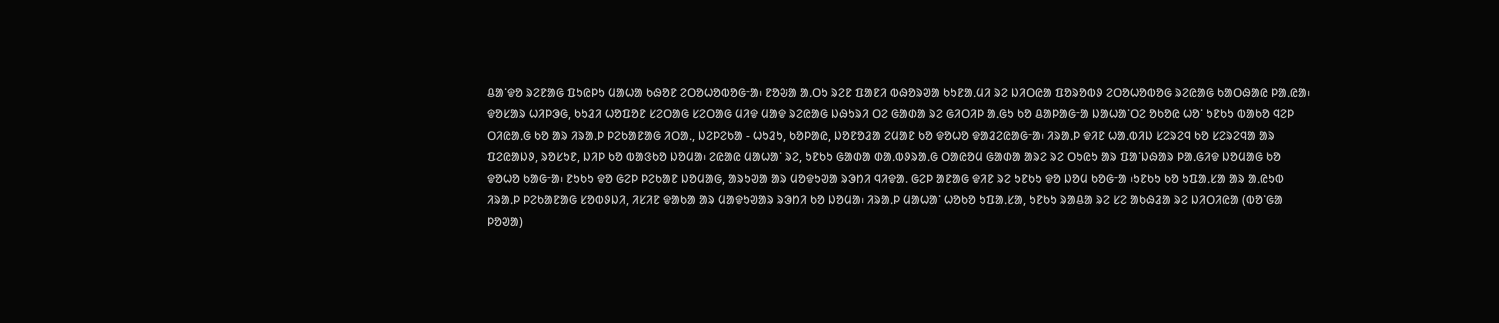ᱪᱟᱸᱫᱚ ᱨᱮᱱᱟᱜ ᱯᱩᱭᱞᱩ ᱢᱟᱦᱟ ᱠᱷᱚᱱ ᱮᱛᱚᱦᱚᱵᱚᱜᱼᱟ᱾ ᱱᱚᱶᱟ ᱟᱹᱛᱩ ᱨᱮᱱ ᱯᱟᱱᱤ ᱵᱷᱚᱨᱣᱟ ᱠᱩᱱᱟᱹᱢᱤ ᱨᱮ ᱡᱤᱛᱭᱟ ᱯᱚᱨᱚᱵᱽ ᱮᱛᱚᱦᱚᱵᱚᱜ ᱨᱮᱭᱟᱜ ᱠᱟᱛᱷᱟᱭ ᱞᱟᱹᱭᱟ᱾ ᱫᱚᱥᱟᱨ ᱦᱤᱞᱳᱜ, ᱠᱩᱲᱤ ᱦᱚᱯᱚᱱ ᱥᱮᱛᱟᱜ ᱥᱮᱛᱟᱜ ᱢᱤᱫ ᱢᱟᱫ ᱨᱮᱭᱟᱜ ᱡᱷᱩᱨᱤ ᱛᱮ ᱜᱟᱰᱟ ᱨᱮ ᱜᱤᱛᱤᱞ ᱟᱹᱜᱩ ᱠᱚ ᱪᱟᱞᱟᱜᱼᱟ ᱡᱟᱦᱟᱸᱛᱮ ᱚᱠᱚᱭ ᱦᱚᱸ ᱩᱱᱠᱩ ᱵᱟᱠᱚ ᱧᱮᱞ ᱛᱤᱭᱟᱹᱜ ᱠᱚ ᱟᱨ ᱤᱨᱟᱹᱞ ᱞᱮᱠᱟᱱᱟᱜ ᱤᱛᱟᱹ, ᱡᱮᱞᱮᱠᱟ - ᱦᱩᱲᱩ, ᱠᱚᱞᱟᱭ, ᱡᱚᱱᱚᱲᱟ ᱮᱢᱟᱱ ᱠᱚ ᱫᱚᱦᱚ ᱫᱟᱲᱮᱭᱟᱜᱼᱟ᱾ ᱤᱨᱟᱹᱞ ᱫᱤᱱ ᱦᱟᱹᱵᱤᱡ ᱥᱮᱨᱮᱧ ᱠᱚ ᱥᱮᱨᱮᱧᱟ ᱟᱨ ᱯᱮᱭᱟᱡᱽ, ᱨᱚᱥᱩᱱ, ᱡᱤᱞ ᱠᱚ ᱵᱟᱝᱠᱚ ᱡᱚᱢᱟ᱾ ᱮᱭᱟᱭ ᱢᱟᱦᱟᱸ ᱨᱮ, ᱩᱱᱠᱩ ᱜᱟᱰᱟ ᱰᱟᱹᱵᱽᱨᱟᱹᱜ ᱛᱟᱭᱚᱢ ᱜᱟᱰᱟ ᱟᱨᱮ ᱨᱮ ᱛᱩᱭᱩ ᱟᱨ ᱯᱟᱸᱡᱷᱟᱨ ᱞᱟᱹᱜᱤᱫ ᱡᱚᱢᱟᱜ ᱠᱚ ᱫᱚᱦᱚ ᱠᱟᱜᱼᱟ᱾ ᱱᱩᱠᱩ ᱫᱚ ᱜᱮᱞ ᱞᱮᱠᱟᱱ ᱡᱚᱢᱟᱜ, ᱟᱨᱩᱣᱟ ᱟᱨ ᱢᱚᱫᱩᱣᱟ ᱨᱳᱴᱤ ᱧᱤᱫᱟ. ᱜᱮᱞ ᱟᱱᱟᱜ ᱫᱤᱱ ᱨᱮ ᱩᱱᱠᱩ ᱫᱚ ᱡᱚᱢ ᱠᱚᱜᱼᱟ ᱾ᱩᱱᱠᱩ ᱠᱚ ᱩᱯᱟᱹᱥᱟ ᱟᱨ ᱟᱹᱭᱩᱵ ᱤᱨᱟᱹᱞ ᱞᱮᱠᱟᱱᱟᱜ ᱥᱚᱵᱽᱡᱤ, ᱤᱥᱤᱱ ᱫᱟᱠᱟ ᱟᱨ ᱢᱟᱫᱩᱣᱟᱨ ᱨᱳᱴᱤ ᱠᱚ ᱡᱚᱢᱟ᱾ ᱤᱨᱟᱹᱞ ᱢᱟᱦᱟᱸ ᱦᱚᱠᱚ ᱩᱯᱟᱹᱥᱟ, ᱩᱱᱠᱩ ᱨᱟᱪᱟ ᱨᱮ ᱥᱮ ᱟᱠᱷᱲᱟ ᱨᱮ ᱡᱤᱛᱤᱭᱟ (ᱵᱚᱸᱜᱟ ᱞᱚᱣᱟ)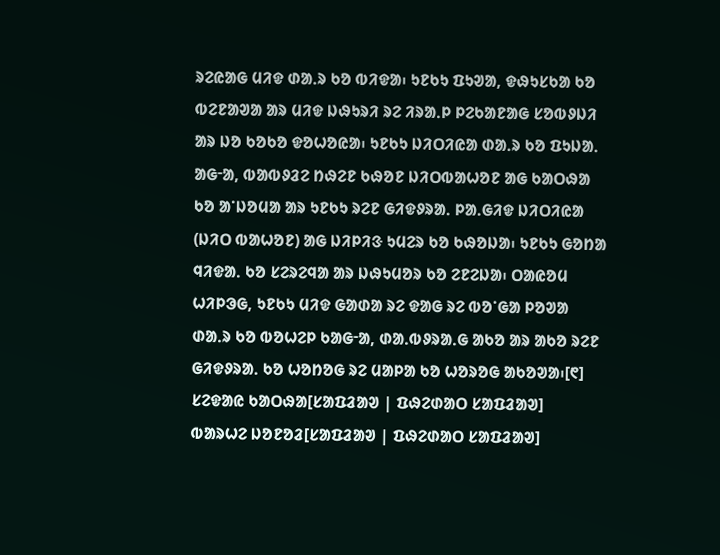ᱨᱮᱭᱟᱜ ᱢᱤᱫ ᱰᱟᱹᱨ ᱠᱚ ᱵᱤᱫᱟ᱾ ᱩᱱᱠᱩ ᱯᱩᱣᱟ, ᱫᱷᱩᱥᱠᱟ ᱠᱚ ᱵᱮᱱᱟᱣᱟ ᱟᱨ ᱢᱤᱫ ᱡᱷᱩᱨᱤ ᱨᱮ ᱤᱨᱟᱹᱞ ᱞᱮᱠᱟᱱᱟᱜ ᱥᱚᱵᱽᱡᱤ ᱟᱨ ᱡᱚ ᱠᱚᱠᱚ ᱫᱚᱦᱚᱭᱟ᱾ ᱩᱱᱠᱩ ᱡᱤᱛᱤᱭᱟ ᱰᱟᱹᱨ ᱠᱚ ᱯᱩᱡᱟᱹ ᱟᱜᱼᱟ, ᱵᱟᱵᱽᱲᱮ ᱴᱷᱮᱱ ᱠᱷᱚᱱ ᱡᱤᱛᱵᱟᱦᱚᱱ ᱟᱜ ᱠᱟᱛᱷᱟ ᱠᱚ ᱟᱸᱡᱚᱢᱟ ᱟᱨ ᱩᱱᱠᱩ ᱨᱮᱱ ᱜᱤᱫᱽᱨᱟᱹ ᱞᱟᱹᱜᱤᱫ ᱡᱤᱛᱤᱭᱟ (ᱡᱤᱛ ᱵᱟᱦᱚᱱ) ᱟᱜ ᱡᱤᱞᱤᱝ ᱩᱢᱮᱨ ᱠᱚ ᱠᱷᱚᱡᱟ᱾ ᱩᱱᱠᱩ ᱜᱚᱴᱟ ᱧᱤᱫᱟᱹ ᱠᱚ ᱥᱮᱨᱮᱧᱟ ᱟᱨ ᱡᱷᱩᱢᱚᱨ ᱠᱚ ᱮᱱᱮᱡᱟ᱾ ᱛᱟᱭᱚᱢ ᱦᱤᱞᱳᱜ, ᱩᱱᱠᱩ ᱢᱤᱫ ᱜᱟᱰᱟ ᱨᱮ ᱫᱟᱜ ᱨᱮ ᱵᱚᱸᱜᱟ ᱞᱚᱣᱟ ᱰᱟᱹᱨ ᱠᱚ ᱵᱚᱦᱮᱞ ᱠᱟᱜᱼᱟ, ᱰᱟᱹᱵᱽᱨᱟᱹᱜ ᱟᱠᱚ ᱟᱨ ᱟᱠᱚ ᱨᱮᱱ ᱜᱤᱫᱽᱨᱟᱹ ᱠᱚ ᱦᱚᱴᱚᱜ ᱨᱮ ᱢᱟᱞᱟ ᱠᱚ ᱦᱚᱨᱚᱜ ᱟᱠᱚᱣᱟ᱾[᱖]
ᱥᱮᱫᱟᱭ ᱠᱟᱛᱷᱟ[ᱥᱟᱯᱲᱟᱣ | ᱯᱷᱮᱰᱟᱛ ᱥᱟᱯᱲᱟᱣ]
ᱵᱟᱨᱦᱮ ᱡᱚᱱᱚᱲ[ᱥᱟᱯᱲᱟᱣ | ᱯᱷᱮᱰᱟᱛ ᱥᱟᱯᱲᱟᱣ]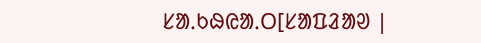ᱥᱟᱹᱠᱷᱭᱟᱹᱛ[ᱥᱟᱯᱲᱟᱣ |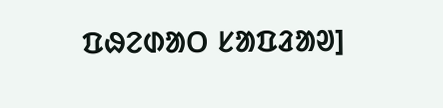ᱯᱷᱮᱰᱟᱛ ᱥᱟᱯᱲᱟᱣ]